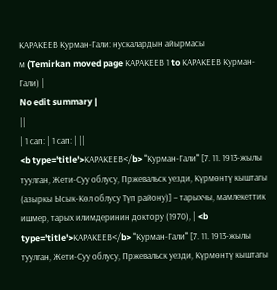КАРАКЕЕВ Курман-Гали: нускалардын айырмасы
м (Temirkan moved page КАРАКЕЕВ 1 to КАРАКЕЕВ Курман-Гали) |
No edit summary |
||
| 1 сап: | 1 сап: | ||
<b type='title'>КАРАКЕЕВ</b> '''Курман-Гали''' [7. 11. 1913-жылы туулган, Жети-Суу облусу, Пржевальск уезди, Күрмөнтү кыштагы (азыркы Ысык-Көл облусу Түп району)] – тарыхчы, мамлекеттик ишмер, тарых илимдеринин доктору (1970), | <b type='title'>КАРАКЕЕВ</b> '''Курман-Гали''' [7. 11. 1913-жылы туулган, Жети-Суу облусу, Пржевальск уезди, Күрмөнтү кыштагы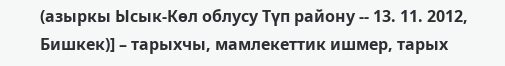(азыркы Ысык-Көл облусу Түп району -- 13. 11. 2012, Бишкек)] – тарыхчы, мамлекеттик ишмер, тарых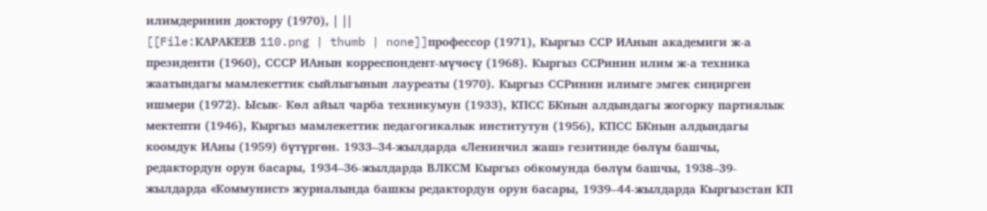илимдеринин доктору (1970), | ||
[[File:КАРАКЕЕВ 110.png | thumb | none]]профессор (1971), Кыргыз ССР ИАнын академиги ж-а президенти (1960), СССР ИАнын корреспондент-мүчөсү (1968). Кыргыз ССРинин илим ж-а техника жаатындагы мамлекеттик сыйлыгынын лауреаты (1970). Кыргыз ССРинин илимге эмгек сиңирген ишмери (1972). Ысык- Көл айыл чарба техникумун (1933), КПСС БКнын алдындагы жогорку партиялык мектепти (1946), Кыргыз мамлекеттик педагогикалык институтун (1956), КПСС БКнын алдындагы коомдук ИАны (1959) бүтүргөн. 1933–34-жылдарда «Ленинчил жаш» гезитинде бөлүм башчы, редактордун орун басары, 1934–36-жылдарда ВЛКСМ Кыргыз обкомунда бөлүм башчы, 1938–39-жылдарда «Коммунист» журналында башкы редактордун орун басары, 1939–44-жылдарда Кыргызстан КП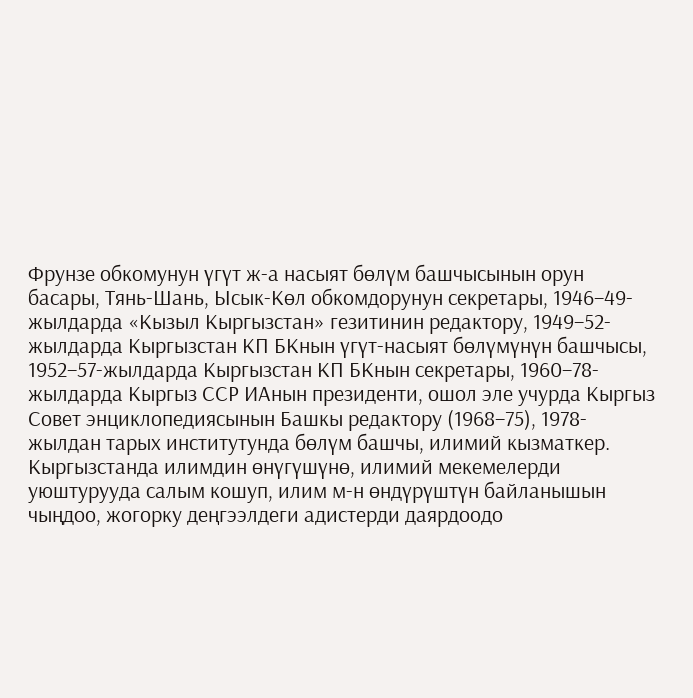Фрунзе обкомунун үгүт ж-а насыят бөлүм башчысынын орун басары, Тянь-Шань, Ысык-Көл обкомдорунун секретары, 1946–49-жылдарда «Кызыл Кыргызстан» гезитинин редактору, 1949–52-жылдарда Кыргызстан КП БКнын үгүт-насыят бөлүмүнүн башчысы, 1952–57-жылдарда Кыргызстан КП БКнын секретары, 1960–78-жылдарда Кыргыз ССР ИАнын президенти, ошол эле учурда Кыргыз Совет энциклопедиясынын Башкы редактору (1968–75), 1978-жылдан тарых институтунда бөлүм башчы, илимий кызматкер. Кыргызстанда илимдин өнүгүшүнө, илимий мекемелерди уюштурууда салым кошуп, илим м-н өндүрүштүн байланышын чыңдоо, жогорку деңгээлдеги адистерди даярдоодо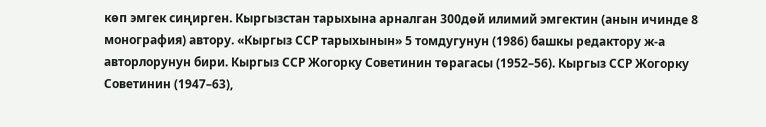көп эмгек сиңирген. Кыргызстан тарыхына арналган 300дөй илимий эмгектин (анын ичинде 8 монография) автору. «Кыргыз ССР тарыхынын» 5 томдугунун (1986) башкы редактору ж-а авторлорунун бири. Кыргыз ССР Жогорку Советинин төрагасы (1952–56). Кыргыз ССР Жогорку Советинин (1947–63),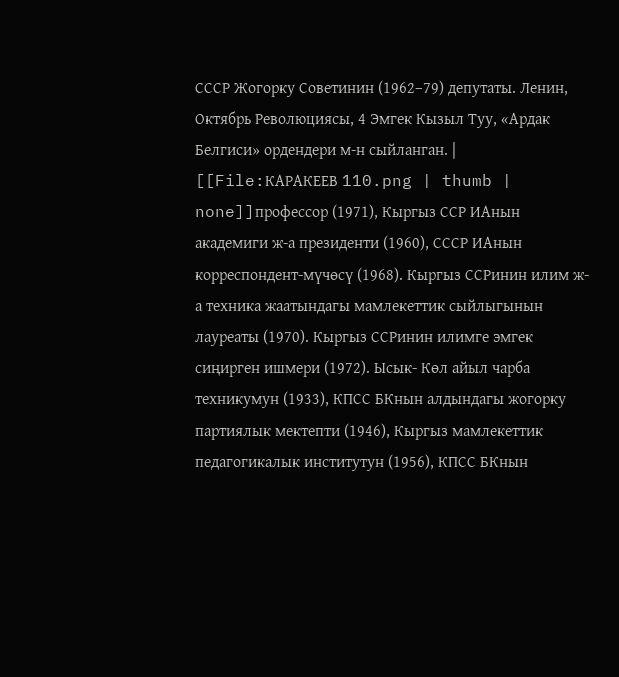СССР Жогорку Советинин (1962–79) депутаты. Ленин, Октябрь Революциясы, 4 Эмгек Кызыл Туу, «Ардак Белгиси» ордендери м-н сыйланган. | [[File:КАРАКЕЕВ 110.png | thumb | none]]профессор (1971), Кыргыз ССР ИАнын академиги ж-а президенти (1960), СССР ИАнын корреспондент-мүчөсү (1968). Кыргыз ССРинин илим ж-а техника жаатындагы мамлекеттик сыйлыгынын лауреаты (1970). Кыргыз ССРинин илимге эмгек сиңирген ишмери (1972). Ысык- Көл айыл чарба техникумун (1933), КПСС БКнын алдындагы жогорку партиялык мектепти (1946), Кыргыз мамлекеттик педагогикалык институтун (1956), КПСС БКнын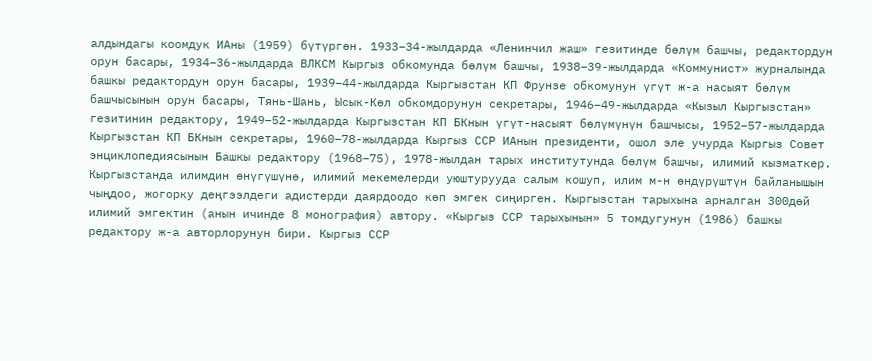алдындагы коомдук ИАны (1959) бүтүргөн. 1933–34-жылдарда «Ленинчил жаш» гезитинде бөлүм башчы, редактордун орун басары, 1934–36-жылдарда ВЛКСМ Кыргыз обкомунда бөлүм башчы, 1938–39-жылдарда «Коммунист» журналында башкы редактордун орун басары, 1939–44-жылдарда Кыргызстан КП Фрунзе обкомунун үгүт ж-а насыят бөлүм башчысынын орун басары, Тянь-Шань, Ысык-Көл обкомдорунун секретары, 1946–49-жылдарда «Кызыл Кыргызстан» гезитинин редактору, 1949–52-жылдарда Кыргызстан КП БКнын үгүт-насыят бөлүмүнүн башчысы, 1952–57-жылдарда Кыргызстан КП БКнын секретары, 1960–78-жылдарда Кыргыз ССР ИАнын президенти, ошол эле учурда Кыргыз Совет энциклопедиясынын Башкы редактору (1968–75), 1978-жылдан тарых институтунда бөлүм башчы, илимий кызматкер. Кыргызстанда илимдин өнүгүшүнө, илимий мекемелерди уюштурууда салым кошуп, илим м-н өндүрүштүн байланышын чыңдоо, жогорку деңгээлдеги адистерди даярдоодо көп эмгек сиңирген. Кыргызстан тарыхына арналган 300дөй илимий эмгектин (анын ичинде 8 монография) автору. «Кыргыз ССР тарыхынын» 5 томдугунун (1986) башкы редактору ж-а авторлорунун бири. Кыргыз ССР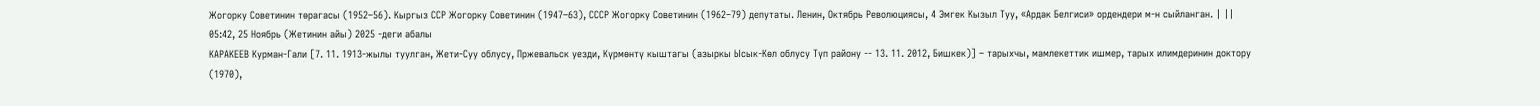Жогорку Советинин төрагасы (1952–56). Кыргыз ССР Жогорку Советинин (1947–63), СССР Жогорку Советинин (1962–79) депутаты. Ленин, Октябрь Революциясы, 4 Эмгек Кызыл Туу, «Ардак Белгиси» ордендери м-н сыйланган. | ||
05:42, 25 Ноябрь (Жетинин айы) 2025 -деги абалы
КАРАКЕЕВ Курман-Гали [7. 11. 1913-жылы туулган, Жети-Суу облусу, Пржевальск уезди, Күрмөнтү кыштагы (азыркы Ысык-Көл облусу Түп району -- 13. 11. 2012, Бишкек)] – тарыхчы, мамлекеттик ишмер, тарых илимдеринин доктору (1970),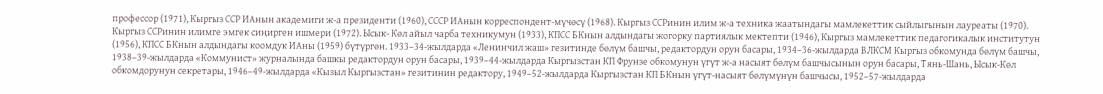профессор (1971), Кыргыз ССР ИАнын академиги ж-а президенти (1960), СССР ИАнын корреспондент-мүчөсү (1968). Кыргыз ССРинин илим ж-а техника жаатындагы мамлекеттик сыйлыгынын лауреаты (1970). Кыргыз ССРинин илимге эмгек сиңирген ишмери (1972). Ысык- Көл айыл чарба техникумун (1933), КПСС БКнын алдындагы жогорку партиялык мектепти (1946), Кыргыз мамлекеттик педагогикалык институтун (1956), КПСС БКнын алдындагы коомдук ИАны (1959) бүтүргөн. 1933–34-жылдарда «Ленинчил жаш» гезитинде бөлүм башчы, редактордун орун басары, 1934–36-жылдарда ВЛКСМ Кыргыз обкомунда бөлүм башчы, 1938–39-жылдарда «Коммунист» журналында башкы редактордун орун басары, 1939–44-жылдарда Кыргызстан КП Фрунзе обкомунун үгүт ж-а насыят бөлүм башчысынын орун басары, Тянь-Шань, Ысык-Көл обкомдорунун секретары, 1946–49-жылдарда «Кызыл Кыргызстан» гезитинин редактору, 1949–52-жылдарда Кыргызстан КП БКнын үгүт-насыят бөлүмүнүн башчысы, 1952–57-жылдарда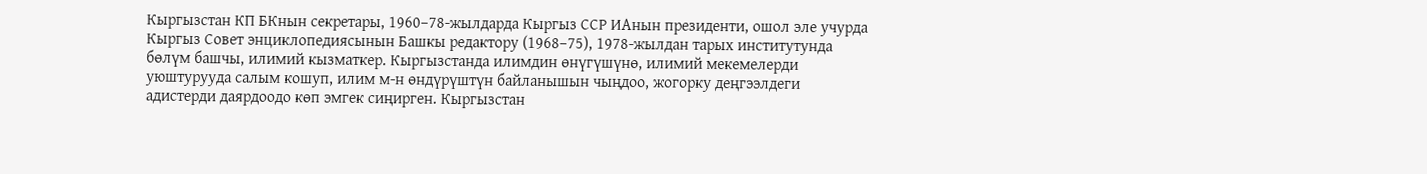Кыргызстан КП БКнын секретары, 1960–78-жылдарда Кыргыз ССР ИАнын президенти, ошол эле учурда Кыргыз Совет энциклопедиясынын Башкы редактору (1968–75), 1978-жылдан тарых институтунда бөлүм башчы, илимий кызматкер. Кыргызстанда илимдин өнүгүшүнө, илимий мекемелерди уюштурууда салым кошуп, илим м-н өндүрүштүн байланышын чыңдоо, жогорку деңгээлдеги адистерди даярдоодо көп эмгек сиңирген. Кыргызстан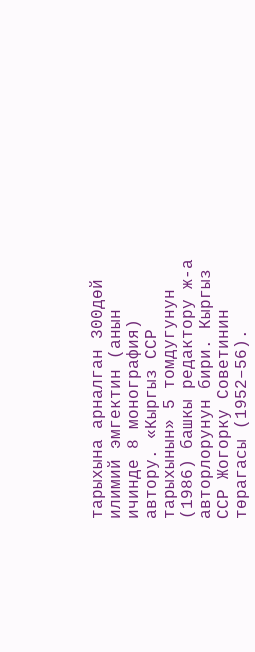тарыхына арналган 300дөй илимий эмгектин (анын ичинде 8 монография) автору. «Кыргыз ССР тарыхынын» 5 томдугунун (1986) башкы редактору ж-а авторлорунун бири. Кыргыз ССР Жогорку Советинин төрагасы (1952–56).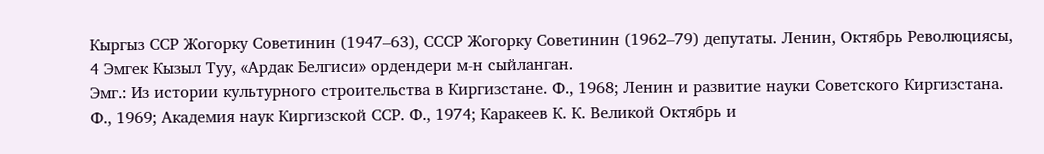Кыргыз ССР Жогорку Советинин (1947–63), СССР Жогорку Советинин (1962–79) депутаты. Ленин, Октябрь Революциясы, 4 Эмгек Кызыл Туу, «Ардак Белгиси» ордендери м-н сыйланган.
Эмг.: Из истории культурного строительства в Киргизстане. Ф., 1968; Ленин и развитие науки Советского Киргизстана. Ф., 1969; Академия наук Киргизской ССР. Ф., 1974; Каракеев К. К. Великой Октябрь и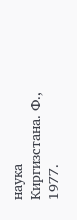наука Киргизстана. Ф., 1977.